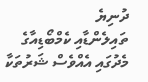ދުނިޔެ
ތައިލެންޑާއި ކެމްބޯޑިއާގެ މެދުގައި އެއްވެސް ޝަރުތަކާ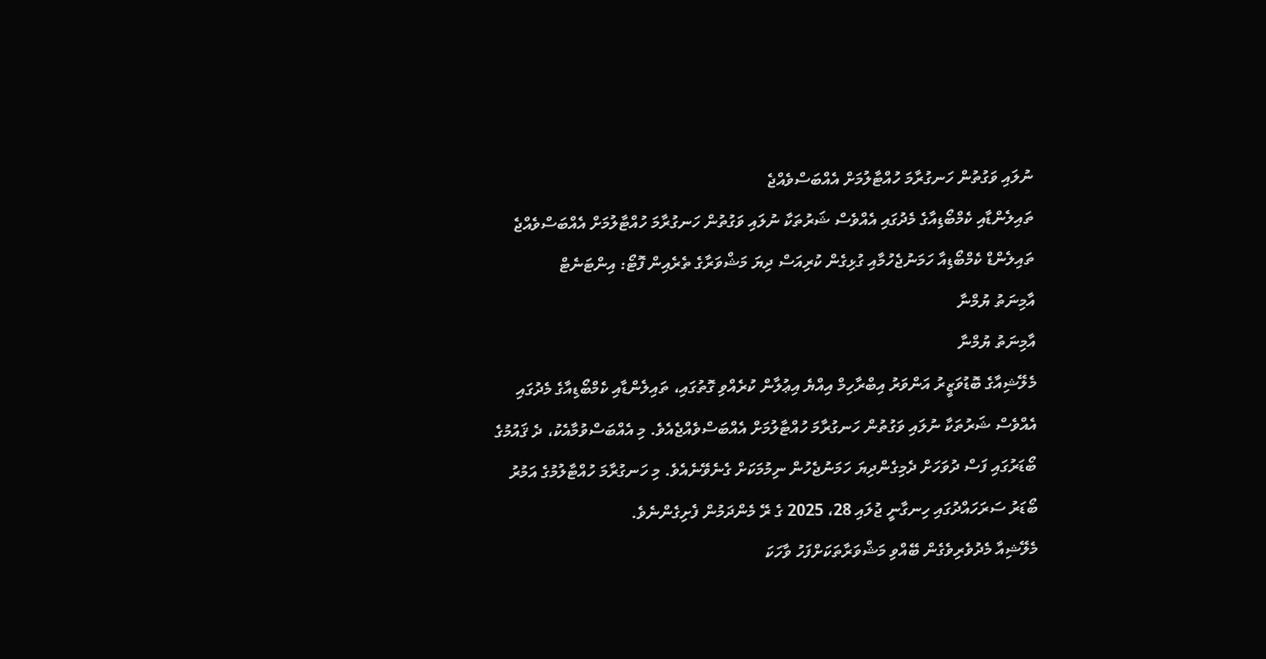ނުލައި ވަގުތުން ހަނގުރާމަ ހުއްޓާލުމަށް އެއްބަސްވެއްޖެ
ތައިލެންޑާއި ކެމްބޯޑިއާގެ މެދުގައި އެއްވެސް ޝަރުތަކާ ނުލައި ވަގުތުން ހަނގުރާމަ ހުއްޓާލުމަށް އެއްބަސްވެއްޖެ
ތައިލެންޑް ކެމްބޯޑިއާ ހަމަނުޖެހުމާއި ގުޅިގެން ކުރިއަސް ދިޔަ މަޝްވަރާގެ ތެރެއިން ފޮޓޯ: އިންޓަނެޓް
އާމިނަތު ޔުމްނާ
އާމިނަތު ޔުމްނާ
މެލޭޝިއާގެ ބޮޑުވަޒީރު އަންވަރު އިބްރާހިމް އިއްޔެ އިޢުލާން ކުރެއްވި ގޮތުގައި، ތައިލެންޑާއި ކެމްބޯޑިއާގެ މެދުގައި އެއްވެސް ޝަރުތަކާ ނުލައި ވަގުތުން ހަނގުރާމަ ހުއްޓާލުމަށް އެއްބަސްވެއްޖެއެވެ. މި އެއްބަސްވުމާއެކު، ދެ ޤައުމުގެ ބޯޑަރުގައި ފަސް ދުވަހަށް ދެމިގެންދިޔަ ހަމަނުޖެހުން ނިމުމަކަށް ގެނެވޭނެއެވެ. މި ހަނގުރާމަ ހުއްޓާލުމުގެ އަމުރު ބޯޑަރު ސަރަހައްދުގައި ހިނގާނީ ޖުލައި 28، 2025 ގެ ރޭ މެންދަމުން ފެށިގެންނެވެ.
މެލޭޝިއާ މެދުވެރިވެގެން ބޭއްވި މަޝްވަރާތަކަށްފަހު ވާހަކަ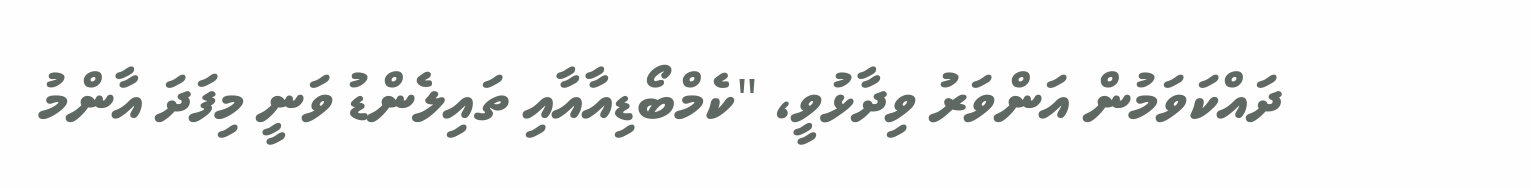ދައްކަވަމުން އަންވަރު ވިދާޅުވީ، "ކެމްބޯޑިއާއާއި ތައިލެންޑު ވަނީ މިފަދަ އާންމު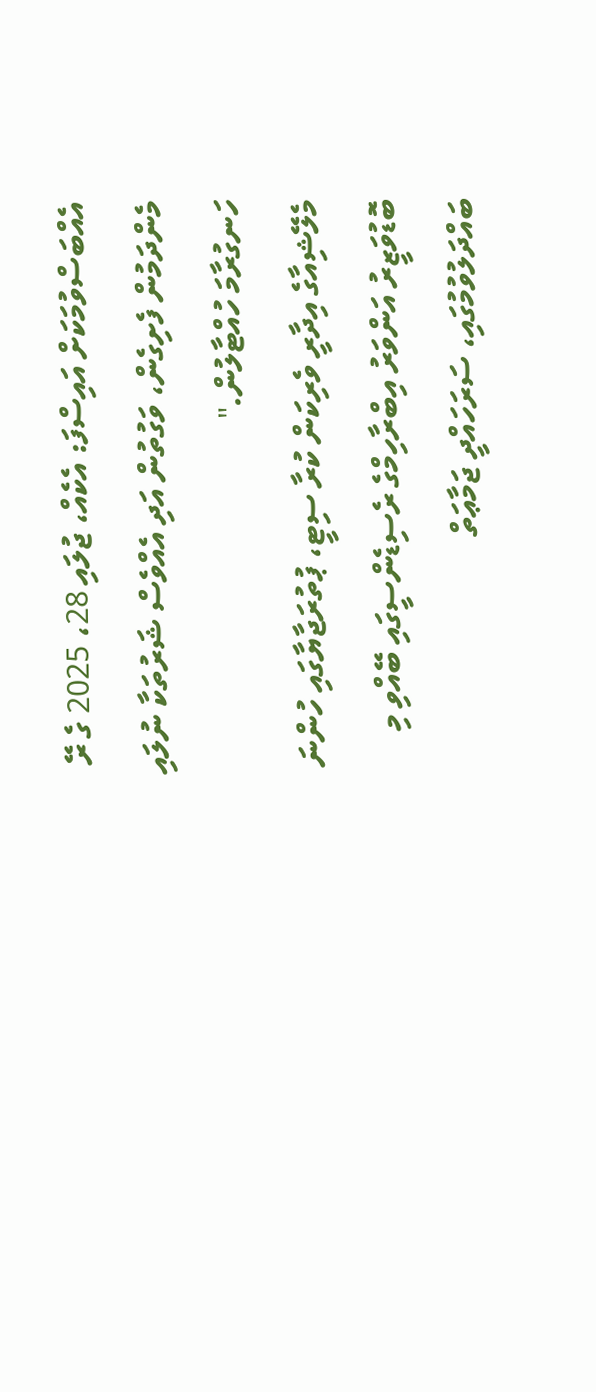އެއްބަސްވުމަކަށް އައިސްފަ: އެކެއް، ޖުލައި 28، 2025 ގެ ރޭ މެންދަމުން ފެށިގެން، ވަގުތުން އަދި އެއްވެސް ޝަރުތަކާ ނުލައި ހަނގުރާމަ ހުއްޓާލުން."
މެލޭޝިއާގެ އިދާރީ ވެރިކަން ކުރާ ސިޓީ، ޕުތުރަޖާޔާގައި ހުންނަ ބޮޑުވަޒީރު އަންވަރު އިބްރާހިމްގެ ރެސިޑެންސީގައި ބޭއްވި މި ބައްދަލުވުމުގައި، ސަރަހައްދީ ޖަމާޢަތް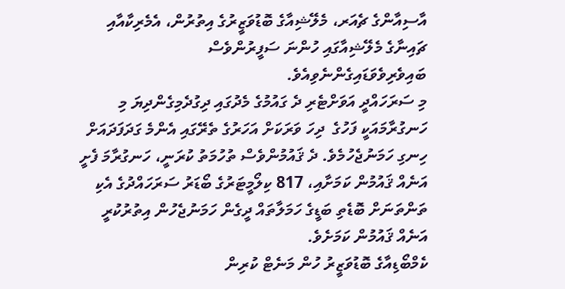އާސިއާންގެ ޗެއަރ، މެލޭޝިއާގެ ބޮޑުވަޒީރުގެ އިތުރުން، އެމެރިކާއާއި ޗައިނާގެ މެލޭޝިއާގައި ހުންނަ ސަފީރުންވެސް ބައިވެރިވެވަޑައިގެންނެވިއެވެ.
މި ސަރަހައްދީ އަވަށްޓެރި ދެ ގައުމުގެ މެދުގައި ދިގުދެމިގެންދިޔަ މި ހަނގުރާމައަކީ ފަހުގެ  ދިހަ ވަރަކަށް އަހަރުގެ ތެރޭގައި އެންމެ ގަދަފަދައަށް ހިނގި ހަމަނުޖެހުމެވެ. ދެ ޤައުމުންވެސް ތުހުމަތު ކުރަނީ، ހަނގުރާމަ ފެށީ އަނެއް ޤައުމުން ކަމަށާއި، 817 ކިލޯމީޓަރުގެ ބޯޑަރު ސަރަހައްދުގެ އެކި ތަންތަނަށް ބޮޑެތި ބަޑީގެ ހަމަލާތައް ދީގެން ހަމަނުޖެހުން އިތުރުކުރީ އަނެއް ޤައުމުން ކަމަށެވެ.
ކެމްބޯޑިއާގެ ބޮޑުވަޒީރު ހުން މަނެޓް ކުރިން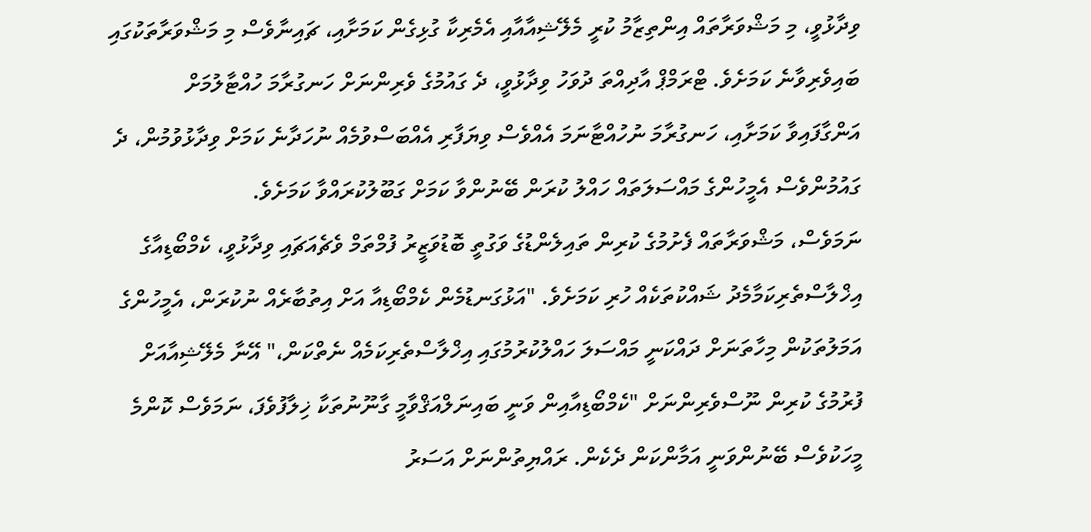ވިދާޅުވީ، މި މަޝްވަރާތައް އިންތިޒާމު ކުރީ މެލޭޝިއާއާއި އެމެރިކާ ގުޅިގެން ކަމަށާއި، ޗައިނާވެސް މި މަޝްވަރާތަކުގައި ބައިވެރިވާނެ ކަމަށެވެ. ޓްރަމްޕް އާދިއްތަ ދުވަހު ވިދާޅުވީ، ދެ ގައުމުގެ ވެރިންނަށް ހަނގުރާމަ ހުއްޓާލުމަށް އަންގާފައިވާ ކަމަށާއި، ހަނގުރާމަ ނުހުއްޓާނަމަ އެއްވެސް ވިޔަފާރި އެއްބަސްވުމެއް ނުހަދާނެ ކަމަށް ވިދާޅުވުމުން، ދެ ގައުމުންވެސް އެމީހުންގެ މައްސަލަތައް ހައްލު ކުރަން ބޭނުންވާ ކަމަށް ގަބޫލުކުރައްވާ ކަމަށެވެ.
ނަމަވެސް، މަޝްވަރާތައް ފެށުމުގެ ކުރިން ތައިލެންޑުގެ ވަގުތީ ބޮޑުވަޒީރު ފުމްތަމް ވެޗެއަޗައި ވިދާޅުވީ، ކެމްބޯޑިއާގެ އިޚްލާސްތެރިކަމާމެދު ޝައްކުތަކެއް ހުރި ކަމަށެވެ. "އަޅުގަނޑުމެން ކެމްބޯޑިއާ އަށް އިތުބާރެއް ނުކުރަން، އެމީހުންގެ އަމަލުތަކުން މިހާތަނަށް ދައްކަނީ މައްސަލަ ހައްލުކުރުމުގައި އިޚްލާސްތެރިކަމެއް ނެތްކަން،" އޭނާ މެލޭޝިއާއަށް ފުރުމުގެ ކުރިން ނޫސްވެރިންނަށް "ކެމްބޯޑިއާއިން ވަނީ ބައިނަލްއަޤްވާމީ ގާނޫނުތަކާ ޚިލާފުވެފަ، ނަމަވެސް ކޮންމެ މީހަކުވެސް ބޭނުންވަނީ އަމާންކަން ދެކެން. ރައްޔިތުންނަށް އަސަރު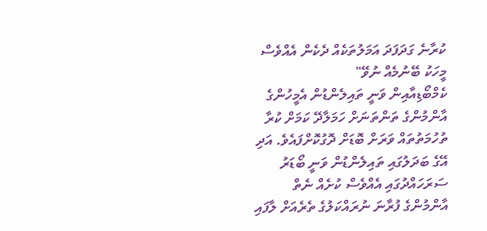ކުރާނެ ގަދަފަދަ އަމަލުތަކެއް ދެކެން އެއްވެސް މީހަކު ބޭނުމެއް ނުވޭ"
ކެމްބޯޑިއާއިން ވަނީ ތައިލެންޑުން އެމީހުންގެ އާންމުންގެ ތަންތަނަށް ހަމަލާދޭ ކަމަށް ކުރާ ތުހުމަތުތައް ވަރަށް ބޮޑަށް ދޮގުކޮށްފައެވެ. އަދި އޭގެ ބަދަލުގައި ތައިލެންޑުން ވަނީ ބޯޑަރު ސަރަހައްދުގައި އެއްވެސް ކުށެއް ނެތް އާންމުންގެ ފުރާނަ ނުރައްކަލުގެ ތެރެއަށް ލާފައި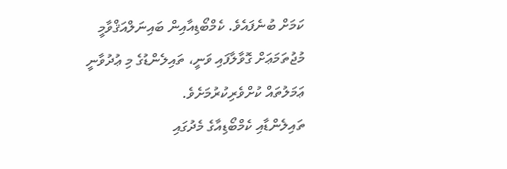ކަމަށް ބުނެފައެވެ. ކެމްބޯޑިއާއިން ބައިނަލްއަޤްވާމީ މުޖުތަމަޢަށް ގޮވާލާފައި ވަނީ، ތައިލެންޑުގެ މި ޢުދުވާނީ ޢަމަލުތައް ކުށްވެރިކުރުމަށެވެ.
ތައިލެންޑާއި ކެމްބޯޑިއާގެ މެދުގައި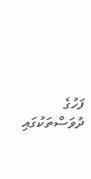ފަހުގެ ދުވަސްތަކުގައި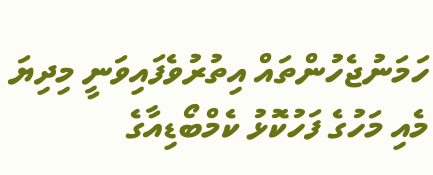ހަމަނުޖެހުންތައް އިތުރުވެފައިވަނީ މިދިޔަ މެއި މަހުގެ ފަހުކޮޅު ކެމްބޯޑިއާގެ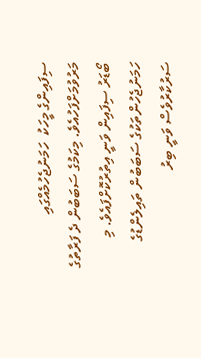ސިފައިންގެ މީހަކު  ހަމަނުޖެހުމެއްގައި މަރުވުމަށްފަހުއެވެ. މިކަމުގެ ސަބަބުން ދެ ފަރާތުގެ ބޯޑަރު ސިފައިން ވަނީ އިތުރުކޮށްފައެވެ. މި ހަމަނުޖެހުންތަކުގެ ސަބަބުން ތައިލެންޑުގެ ސަރުކާރުވެސް ވަނީ ބިރު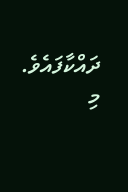ދައްކާފައެވެ.
މި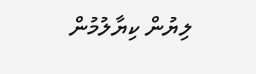ލިޔުން ކިޔާލުމުން